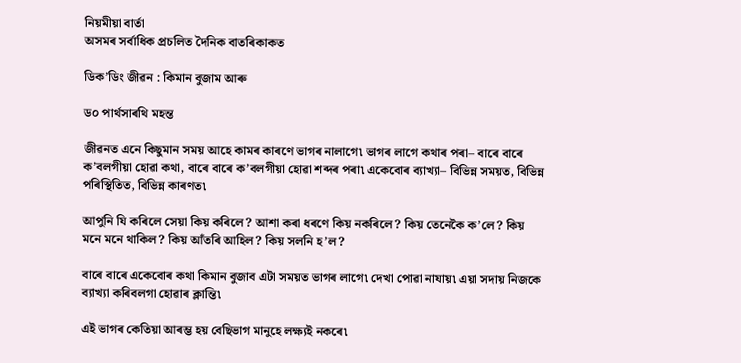নিয়মীয়া বাৰ্তা
অসমৰ সৰ্বাধিক প্ৰচলিত দৈনিক বাতৰিকাকত

ডিক’ডিং জীৱন : কিমান বুজাম আৰু

ড০ পার্থসাৰথি মহন্ত

জীৱনত এনে কিছুমান সময় আহে কামৰ কাৰণে ভাগৰ নালাগে৷ ভাগৰ লাগে কথাৰ পৰা– বাৰে বাৰে ক’বলগীয়া হোৱা কথা, বাৰে বাৰে ক’বলগীয়া হোৱা শব্দৰ পৰা৷ একেবোৰ ব্যাখ্যা– বিভিন্ন সময়ত, বিভিন্ন পৰিস্থিতিত, বিভিন্ন কাৰণত৷

আপুনি যি কৰিলে সেয়া কিয় কৰিলে? আশা কৰা ধৰণে কিয় নকৰিলে? কিয় তেনেকৈ ক’লে? কিয় মনে মনে থাকিল? কিয় আঁতৰি আহিল? কিয় সলনি হ’ল?

বাৰে বাৰে একেবোৰ কথা কিমান বুজাব এটা সময়ত ভাগৰ লাগে৷ দেখা পোৱা নাযায়৷ এয়া সদায় নিজকে ব্যাখ্যা কৰিবলগা হোৱাৰ ক্লান্তি৷

এই ভাগৰ কেতিয়া আৰম্ভ হয় বেছিভাগ মানুহে লক্ষ্যই নকৰে৷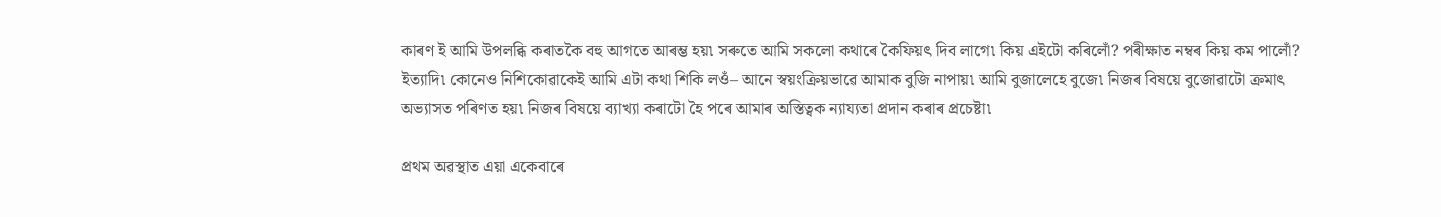কাৰণ ই আমি উপলব্ধি কৰাতকৈ বহু আগতে আৰম্ভ হয়৷ সৰুতে আমি সকলো কথাৰে কৈফিয়ৎ দিব লাগে৷ কিয় এইটো কৰিলোঁ? পৰীক্ষাত নম্বৰ কিয় কম পালোঁ? ইত্যাদি৷ কোনেও নিশিকোৱাকেই আমি এটা কথা শিকি লওঁ– আনে স্বয়ংক্রিয়ভাৱে আমাক বুজি নাপায়৷ আমি বুজালেহে বুজে৷ নিজৰ বিষয়ে বুজোৱাটো ক্রমাৎ অভ্যাসত পৰিণত হয়৷ নিজৰ বিষয়ে ব্যাখ্যা কৰাটো হৈ পৰে আমাৰ অস্তিত্বক ন্যায্যতা প্রদান কৰাৰ প্রচেষ্টা৷

প্রথম অৱস্থাত এয়া একেবাৰে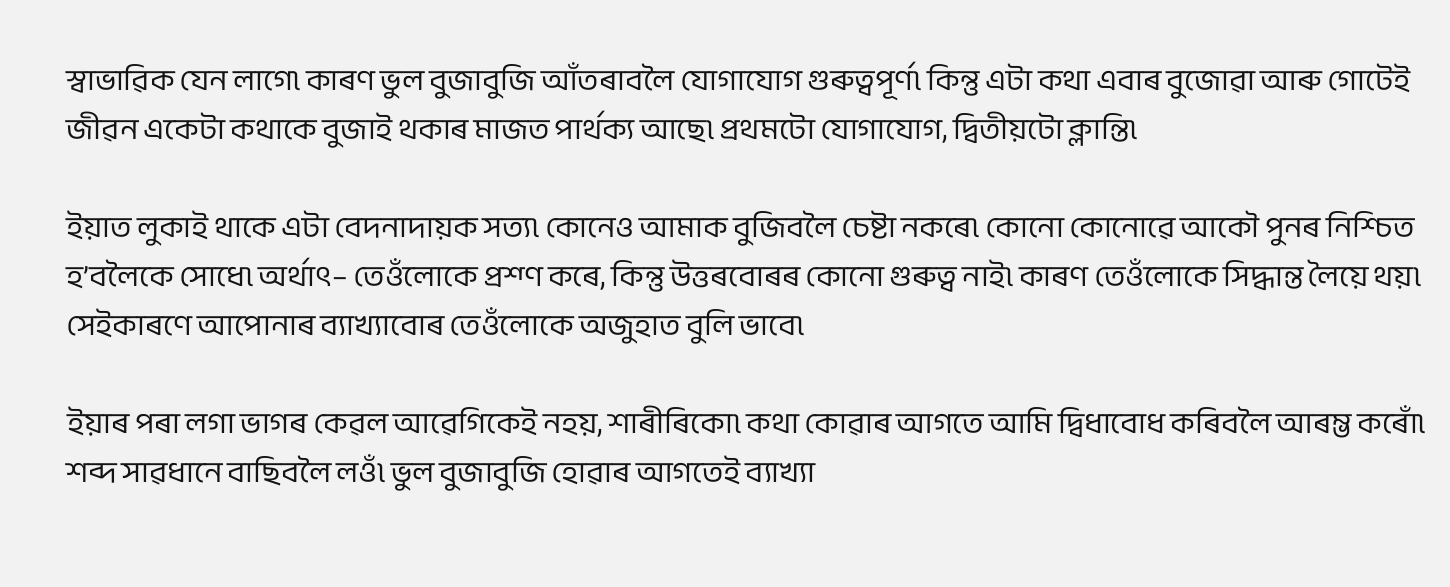স্বাভাৱিক যেন লাগে৷ কাৰণ ভুল বুজাবুজি আঁতৰাবলৈ যোগাযোগ গুৰুত্বপূর্ণ৷ কিন্তু এটা কথা এবাৰ বুজোৱা আৰু গোটেই জীৱন একেটা কথাকে বুজাই থকাৰ মাজত পার্থক্য আছে৷ প্রথমটো যোগাযোগ, দ্বিতীয়টো ক্লান্তি৷

ইয়াত লুকাই থাকে এটা বেদনাদায়ক সত্য৷ কোনেও আমাক বুজিবলৈ চেষ্টা নকৰে৷ কোনো কোনোৱে আকৌ পুনৰ নিশ্চিত হ’বলৈকে সোধে৷ অর্থাৎ– তেওঁলোকে প্রশ্ণ কৰে, কিন্তু উত্তৰবোৰৰ কোনো গুৰুত্ব নাই৷ কাৰণ তেওঁলোকে সিদ্ধান্ত লৈয়ে থয়৷ সেইকাৰণে আপোনাৰ ব্যাখ্যাবোৰ তেওঁলোকে অজুহাত বুলি ভাবে৷

ইয়াৰ পৰা লগা ভাগৰ কেৱল আৱেগিকেই নহয়, শাৰীৰিকো৷ কথা কোৱাৰ আগতে আমি দ্বিধাবোধ কৰিবলৈ আৰম্ভ কৰোঁ৷ শব্দ সাৱধানে বাছিবলৈ লওঁ৷ ভুল বুজাবুজি হোৱাৰ আগতেই ব্যাখ্যা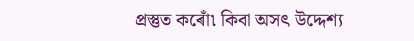প্রস্তুত কৰোঁ৷ কিবা অসৎ উদ্দেশ্য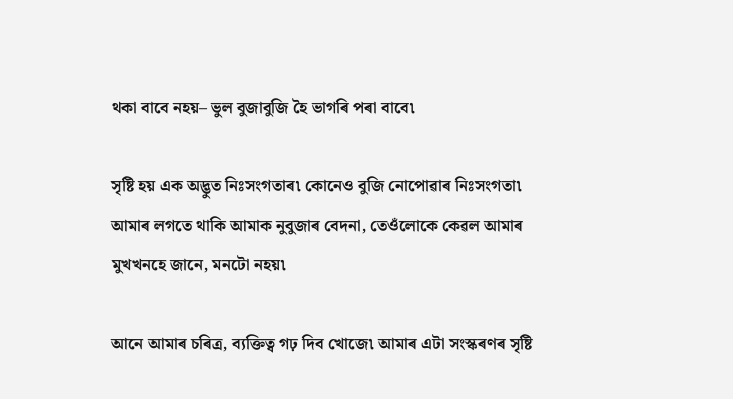থকা বাবে নহয়– ভুল বুজাবুজি হৈ ভাগৰি পৰা বাবে৷

সৃষ্টি হয় এক অদ্ভুত নিঃসংগতাৰ৷ কোনেও বুজি নোপোৱাৰ নিঃসংগতা৷ আমাৰ লগতে থাকি আমাক নুবুজাৰ বেদনা, তেওঁলোকে কেৱল আমাৰ মুখখনহে জানে, মনটো নহয়৷

আনে আমাৰ চৰিত্র, ব্যক্তিত্ব গঢ় দিব খোজে৷ আমাৰ এটা সংস্কৰণৰ সৃষ্টি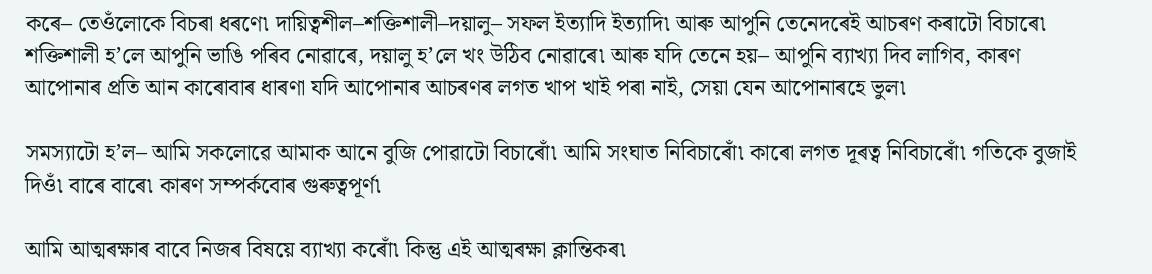কৰে– তেওঁলোকে বিচৰা ধৰণে৷ দায়িত্বশীল–শক্তিশালী–দয়ালু– সফল ইত্যাদি ইত্যাদি৷ আৰু আপুনি তেনেদৰেই আচৰণ কৰাটো বিচাৰে৷ শক্তিশালী হ’লে আপুনি ভাঙি পৰিব নোৱাৰে, দয়ালু হ’লে খং উঠিব নোৱাৰে৷ আৰু যদি তেনে হয়– আপুনি ব্যাখ্যা দিব লাগিব, কাৰণ আপোনাৰ প্রতি আন কাৰোবাৰ ধাৰণা যদি আপোনাৰ আচৰণৰ লগত খাপ খাই পৰা নাই, সেয়া যেন আপোনাৰহে ভুল৷

সমস্যাটো হ’ল– আমি সকলোৱে আমাক আনে বুজি পোৱাটো বিচাৰোঁ৷ আমি সংঘাত নিবিচাৰোঁ৷ কাৰো লগত দূৰত্ব নিবিচাৰোঁ৷ গতিকে বুজাই দিওঁ৷ বাৰে বাৰে৷ কাৰণ সম্পর্কবোৰ গুৰুত্বপূর্ণ৷

আমি আত্মৰক্ষাৰ বাবে নিজৰ বিষয়ে ব্যাখ্যা কৰোঁ৷ কিন্তু এই আত্মৰক্ষা ক্লান্তিকৰ৷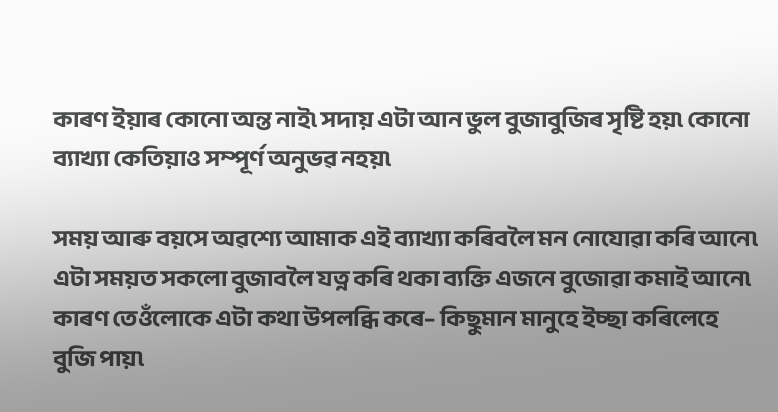কাৰণ ইয়াৰ কোনো অন্ত নাই৷ সদায় এটা আন ভুল বুজাবুজিৰ সৃষ্টি হয়৷ কোনো ব্যাখ্যা কেতিয়াও সম্পূর্ণ অনুভৱ নহয়৷

সময় আৰু বয়সে অৱশ্যে আমাক এই ব্যাখ্যা কৰিবলৈ মন নোযোৱা কৰি আনে৷ এটা সময়ত সকলো বুজাবলৈ যত্ন কৰি থকা ব্যক্তি এজনে বুজোৱা কমাই আনে৷ কাৰণ তেওঁলোকে এটা কথা উপলব্ধি কৰে– কিছুমান মানুহে ইচ্ছা কৰিলেহে বুজি পায়৷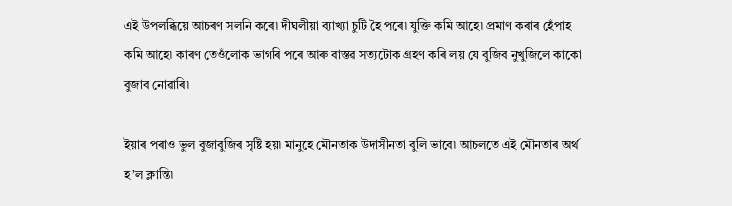এই উপলব্ধিয়ে আচৰণ সলনি কৰে৷ দীঘলীয়া ব্যাখ্যা চুটি হৈ পৰে৷ যুক্তি কমি আহে৷ প্রমাণ কৰাৰ হেঁপাহ কমি আহে৷ কাৰণ তেওঁলোক ভাগৰি পৰে আৰু বাস্তৱ সত্যটোক গ্রহণ কৰি লয় যে বুজিব নুখুজিলে কাকো বুজাব নোৱাৰি৷

ইয়াৰ পৰাও ভুল বুজাবুজিৰ সৃষ্টি হয়৷ মানুহে মৌনতাক উদাসীনতা বুলি ভাবে৷ আচলতে এই মৌনতাৰ অর্থ হ’ল ক্লান্তি৷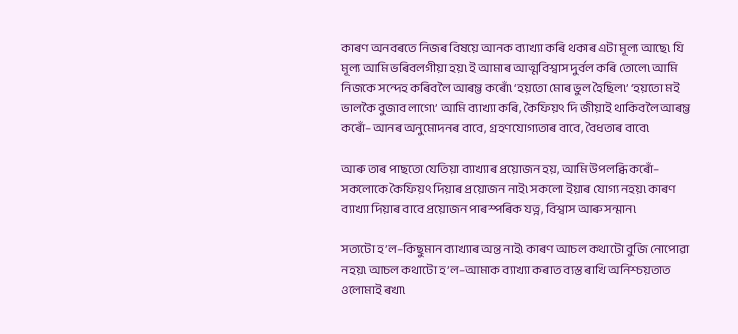কাৰণ অনবৰতে নিজৰ বিষয়ে আনক ব্যাখ্যা কৰি থকাৰ এটা মূল্য আছে৷ যি মূল্য আমি ভৰিবলগীয়া হয়৷ ই আমাৰ আত্মবিশ্বাস দুর্বল কৰি তোলে৷ আমি নিজকে সন্দেহ কৰিবলৈ আৰম্ভ কৰোঁ৷ ‘হয়তো মোৰ ভুল হৈছিল৷’ ‘হয়তো মই ভালকৈ বুজাব লাগে৷’ আমি ব্যাখ্যা কৰি, কৈফিয়ৎ দি জীয়াই থাকিবলৈ আৰম্ভ কৰোঁ–আনৰ অনুমোদনৰ বাবে, গ্রহণযোগ্যতাৰ বাবে, বৈধতাৰ বাবে৷

আৰু তাৰ পাছতো যেতিয়া ব্যাখ্যাৰ প্রয়োজন হয়, আমি উপলব্ধি কৰোঁ– সকলোকে কৈফিয়ৎ দিয়াৰ প্রয়োজন নাই৷ সকলো ইয়াৰ যোগ্য নহয়৷ কাৰণ ব্যাখ্যা দিয়াৰ বাবে প্রয়োজন পাৰস্পৰিক যত্ন, বিশ্বাস আৰু সন্মান৷

সত্যটো হ’ল–কিছুমান ব্যাখ্যাৰ অন্ত নাই৷ কাৰণ আচল কথাটো বুজি নোপোৱা নহয়৷ আচল কথাটো হ’ল–আমাক ব্যাখ্যা কৰাত ব্যস্ত ৰাখি অনিশ্চয়তাত ওলোমাই ৰখা৷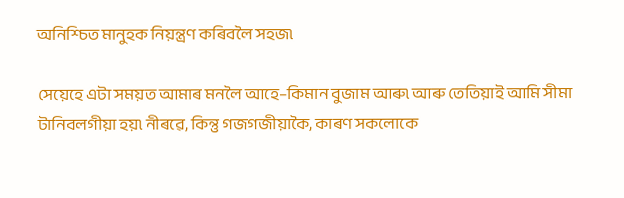অনিশ্চিত মানুহক নিয়ন্ত্রণ কৰিবলৈ সহজ৷

সেয়েহে এটা সময়ত আমাৰ মনলৈ আহে–কিমান বুজাম আৰু৷ আৰু তেতিয়াই আমি সীমা টানিবলগীয়া হয়৷ নীৰৱে, কিন্তু গজগজীয়াকৈ, কাৰণ সকলোকে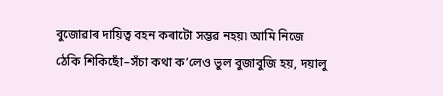বুজোৱাৰ দায়িত্ব বহন কৰাটো সম্ভৱ নহয়৷ আমি নিজে ঠেকি শিকিছোঁ–সঁচা কথা ক’লেও ভুল বুজাবুজি হয়, দয়ালু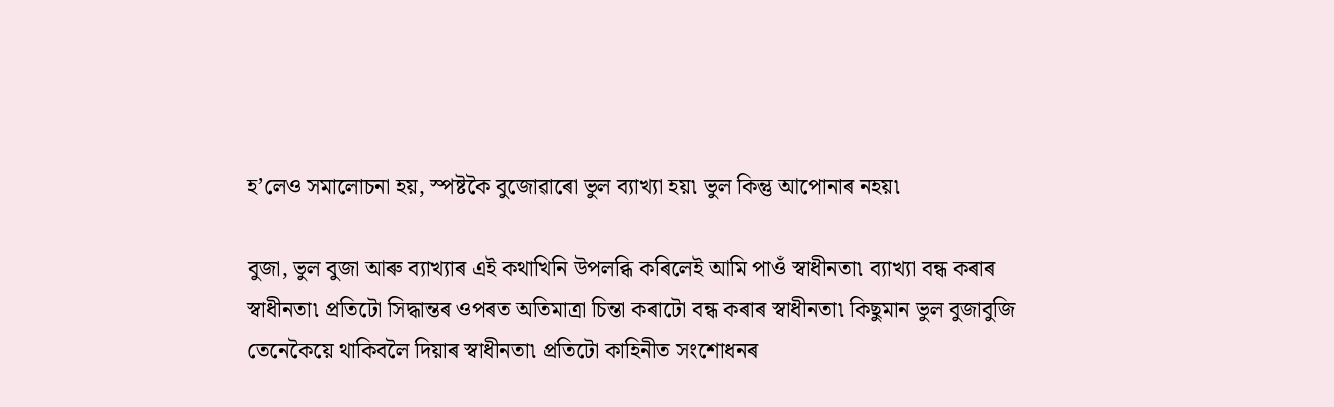হ’লেও সমালোচনা হয়, স্পষ্টকৈ বুজোৱাৰো ভুল ব্যাখ্যা হয়৷ ভুল কিন্তু আপোনাৰ নহয়৷

বুজা, ভুল বুজা আৰু ব্যাখ্যাৰ এই কথাখিনি উপলব্ধি কৰিলেই আমি পাওঁ স্বাধীনতা৷ ব্যাখ্যা বন্ধ কৰাৰ স্বাধীনতা৷ প্রতিটো সিদ্ধান্তৰ ওপৰত অতিমাত্রা চিন্তা কৰাটো বন্ধ কৰাৰ স্বাধীনতা৷ কিছুমান ভুল বুজাবুজি তেনেকৈয়ে থাকিবলৈ দিয়াৰ স্বাধীনতা৷ প্রতিটো কাহিনীত সংশোধনৰ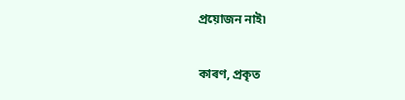প্রয়োজন নাই৷

কাৰণ, প্রকৃত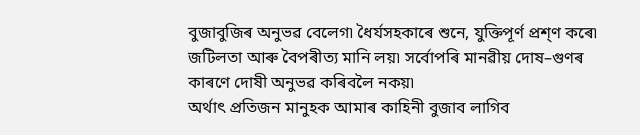বুজাবুজিৰ অনুভৱ বেলেগ৷ ধৈর্যসহকাৰে শুনে, যুক্তিপূর্ণ প্রশ্ণ কৰে৷ জটিলতা আৰু বৈপৰীত্য মানি লয়৷ সর্বোপৰি মানৱীয় দোষ–গুণৰ কাৰণে দোষী অনুভৱ কৰিবলৈ নকয়৷
অর্থাৎ প্রতিজন মানুহক আমাৰ কাহিনী বুজাব লাগিব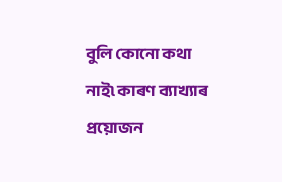বুলি কোনো কথা নাই৷ কাৰণ ব্যাখ্যাৰ প্রয়োজন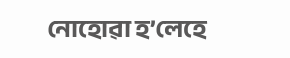নোহোৱা হ’লেহে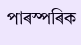পাৰস্পৰিক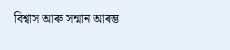বিশ্বাস আৰু সন্মান আৰম্ভ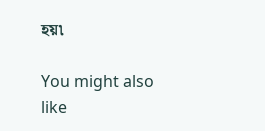হয়৷

You might also like